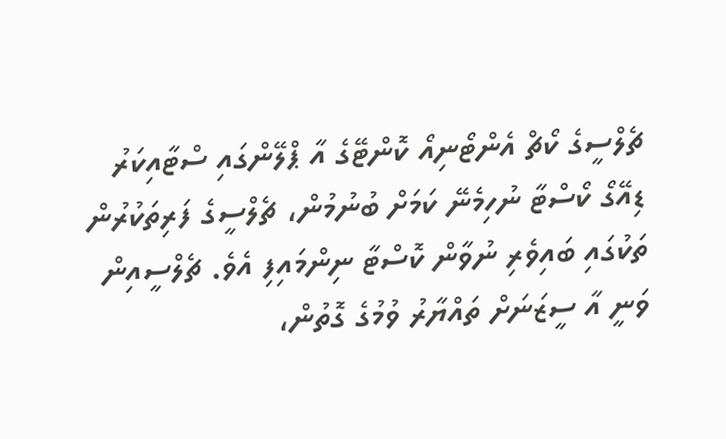ޗެލްސީގެ ކޯޗް އެންޓޯނިއޯ ކޮންޓޭގެ އާ ޕްލޭންގައި ސްޓާއިކަރު ޑިއޭގޯ ކޯސްޓާ ނުހިމެނޭ ކަމަށް ބުނުމުން، ޗެލްސީގެ ފަރިތަކުރުން ތަކުގައި ބައިވެރި ނުވާން ކޮސްޓާ ނިންމައިފި އެވެ. ޗެލްސީއިން ވަނީ އާ ސީޒަނަށް ތައްޔާރު ވުމުގެ ގޮތުން،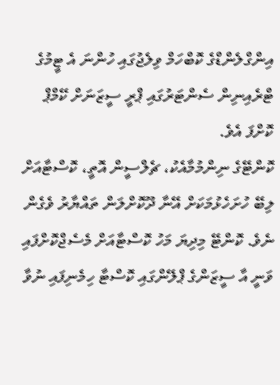އިންގްލެންޑްގެ ކޮބްހަމް ވިލެޖުގައި ހުންނަ އެ ޓީމުގެ ޓްރެއިނިން ސެންޓަރުގައި ޕްރީ ސީޒަނަށް ކޭމްޕް ކޮށްފަ އެވެ.
ކޮންޓޭގެ ނިންމުމާއެކު، ޗެލްސީން އޮތީ، ކޮސްޓާއަށް ލިބޭ ހުށަހެޅުމަކަށް އޭނާ ދޫކޮށްލަން ތައްޔާރު ވެގެން ނެވެ. ކޮންޓޭ މިދިޔަ މަހު ކޮސްޓާއަށް މެސެޖްކޮށްފައި ވަނީ އާ ސީޒަންގެ ޕްލޭންގައި ކޮސްޓާ ހިމެނިފައި ނުވާ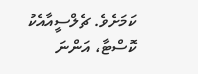ކަމަށެވެ. ޗެލްސީއާއެކު ކޮސްޓާ، އަންނަ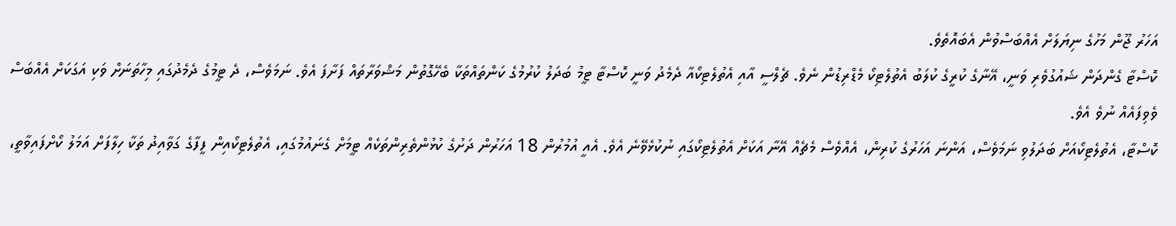އަހަރު ޖޫން މަހުގެ ނިޔަލަށް އެއްބަސްވުން އެބައޮތެވެ.
ކޮސްޓާ ގެންދަން ޝައުގުވެރި ވަނީ، އޭނާގެ ކުރީގެ ކުލަބު އެތުލެޓިކޯ މެޑްރިޑުން ނެވެ. ޗެލްސީ އާއި އެތުލެޓިކޯއާ ދެމެދު ވަނީ ކޮސްޓާ ޓީމު ބަދަލު ކުރުމުގެ ކަންތައްތަކާ ބެހޭގޮތުން މަޝްވަރާތައް ފަށާފަ އެވެ. ނަމަވެސް، ދެ ޓީމުގެ ދެމެދުގައި މިހާތަނަށް ވަކި އަގަކަށް އެއްބަސް ވެވިފައެއް ނުވެ އެވެ.
ކޮސްޓާ، އެތުލެޓިކޯއަށް ބަދަލުވި ނަމަވެސް، އަންނަ އަހަރުގެ ކުރިން، އެއްވެސް މެޗެއް އޭނާ އަކަށް އެތުލެޓިކޯގައި ނުކުޅެވޭނެ އެވެ. އެއީ އުމުރުން 18 އަހަރުން ދަށުގެ ކުޅުންތެރިންތަކެއް ޓީމަށް ގެނައުމުގައި، އެތުލެޓިކޯއިން ފީފާގެ ގަވާއިދު ތަކާ ހިލާފަށް އަމަލު ކޯށްފައިވާތީ،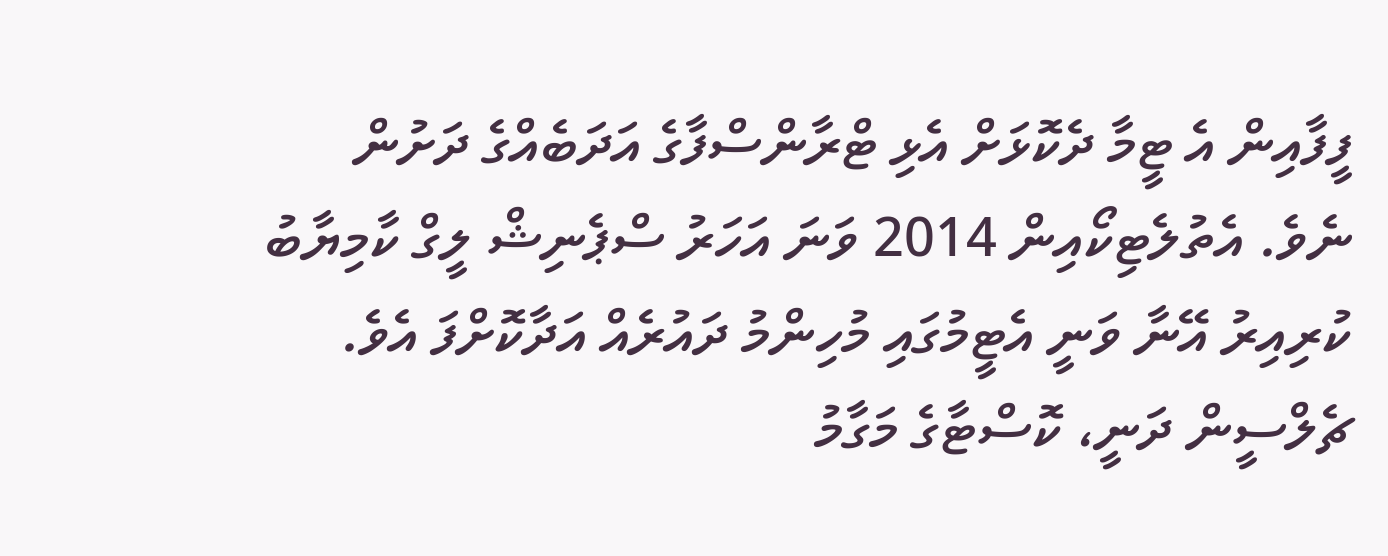ފީފާއިން އެ ޓީމާ ދެކޮޅަށް އެޅި ޓްރާންސްފާގެ އަދަބެއްގެ ދަށުން ނެވެ. އެތުލެޓިކޯއިން 2014 ވަނަ އަހަރު ސްޕެނިޝް ލީގް ކާމިޔާބު ކުރިއިރު އޭނާ ވަނީ އެޓީމުގައި މުހިންމު ދައުރެއް އަދާކޮށްފަ އެވެ.
ޗެލްސީން ދަނީ، ކޮސްޓާގެ މަގާމު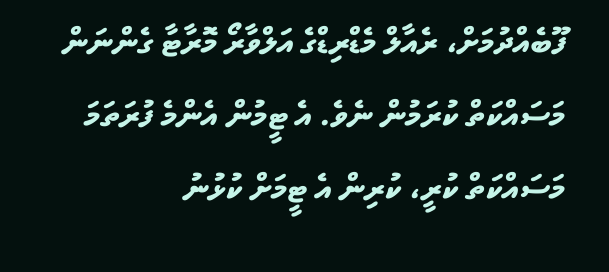ފޫބެއްދުމަށް، ރެއާލް މެޑްރިޑްގެ އަލްވާރޯ މޮރާޓާ ގެންނަން މަސައްކަތް ކުރަމުން ނެވެ. އެ ޓީމުން އެންމެ ފުރަތަމަ މަސައްކަތް ކުރީ، ކުރިން އެ ޓީމަށް ކުޅުނު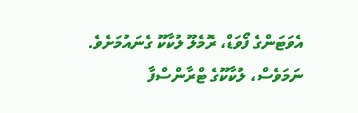އެވަޓަންގެ ފޯވަޑް، ރޮމެލޫ ލުކާކޫ ގެނައުމަށެވެ. ނަމަވެސް، ލުކާކޫގެ ޓްރާންސްފާ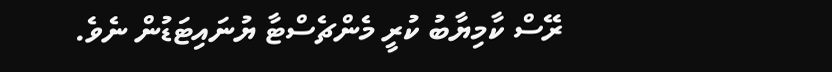ރޭސް ކާމިޔާބު ކުރީ މެންޗެސްޓާ ޔުނައިޓަޑުން ނެވެ.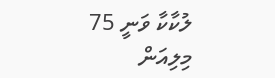ލުކާކާ ވަނީ 75 މިލިއަން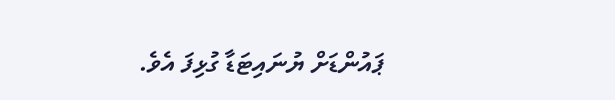ޕައުންޑަށް ޔުނައިޓަޑާ ގުޅިފަ އެވެ.